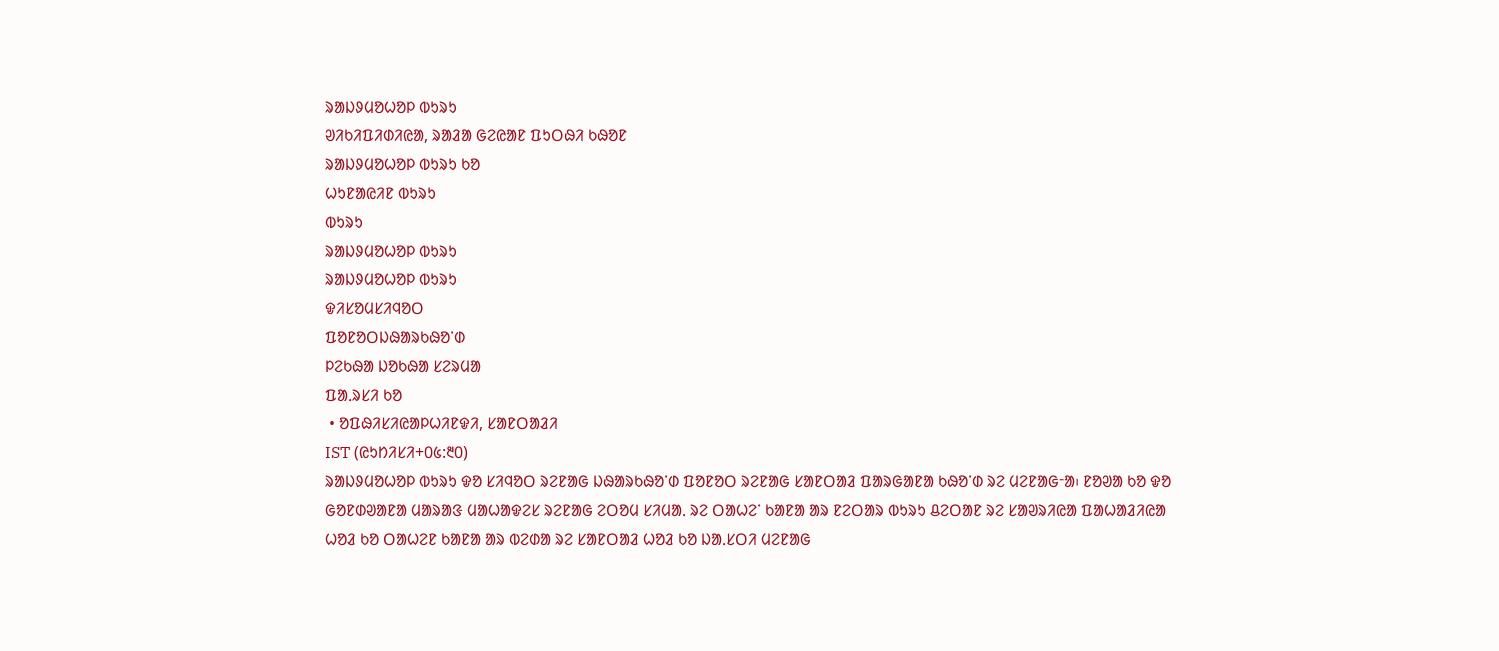ᱨᱟᱡᱽᱢᱚᱦᱚᱞ ᱵᱩᱨᱩ
ᱣᱤᱠᱤᱯᱤᱰᱤᱭᱟ, ᱨᱟᱲᱟ ᱜᱮᱭᱟᱱ ᱯᱩᱛᱷᱤ ᱠᱷᱚᱱ
ᱨᱟᱡᱽᱢᱚᱦᱚᱞ ᱵᱩᱨᱩ ᱠᱚ
ᱦᱩᱱᱟᱭᱤᱱ ᱵᱩᱨᱩ
ᱵᱩᱨᱩ
ᱨᱟᱡᱽᱢᱚᱦᱚᱞ ᱵᱩᱨᱩ
ᱨᱟᱡᱽᱢᱚᱦᱚᱞ ᱵᱩᱨᱩ
ᱫᱤᱥᱚᱢᱥᱤᱧᱚᱛ
ᱯᱚᱱᱚᱛᱡᱷᱟᱨᱠᱷᱚᱸᱰ
ᱞᱮᱠᱷᱟ ᱡᱚᱠᱷᱟ ᱥᱮᱨᱢᱟ
ᱯᱟᱹᱨᱥᱤ ᱠᱚ
 • ᱚᱯᱷᱤᱥᱤᱭᱟᱞᱦᱤᱱᱫᱤ, ᱥᱟᱱᱛᱟᱲᱤ
IST (ᱭᱩᱴᱤᱥᱤ+᱐᱕:᱓᱐)
ᱨᱟᱡᱽᱢᱚᱦᱚᱞ ᱵᱩᱨᱩ ᱫᱚ ᱥᱤᱧᱚᱛ ᱨᱮᱱᱟᱜ ᱡᱷᱟᱨᱠᱷᱚᱸᱰ ᱯᱚᱱᱚᱛ ᱨᱮᱱᱟᱜ ᱥᱟᱱᱛᱟᱲ ᱯᱟᱨᱜᱟᱱᱟ ᱠᱷᱚᱸᱰ ᱨᱮ ᱢᱮᱱᱟᱜᱼᱟ᱾ ᱱᱚᱣᱟ ᱠᱚ ᱫᱚ ᱜᱚᱱᱰᱣᱟᱱᱟ ᱢᱟᱨᱟᱝ ᱢᱟᱦᱟᱫᱮᱥ ᱨᱮᱱᱟᱜ ᱮᱛᱚᱢ ᱥᱤᱢᱟᱹ ᱨᱮ ᱛᱟᱦᱮᱸ ᱠᱟᱱᱟ ᱟᱨ ᱱᱮᱛᱟᱨ ᱵᱩᱨᱩ ᱪᱮᱛᱟᱱ ᱨᱮ ᱥᱟᱣᱨᱤᱭᱟ ᱯᱟᱦᱟᱲᱤᱭᱟ ᱦᱚᱲ ᱠᱚ ᱛᱟᱦᱮᱱ ᱠᱟᱱᱟ ᱟᱨ ᱵᱮᱰᱟ ᱨᱮ ᱥᱟᱱᱛᱟᱲ ᱦᱚᱲ ᱠᱚ ᱡᱟᱹᱥᱛᱤ ᱢᱮᱱᱟᱜ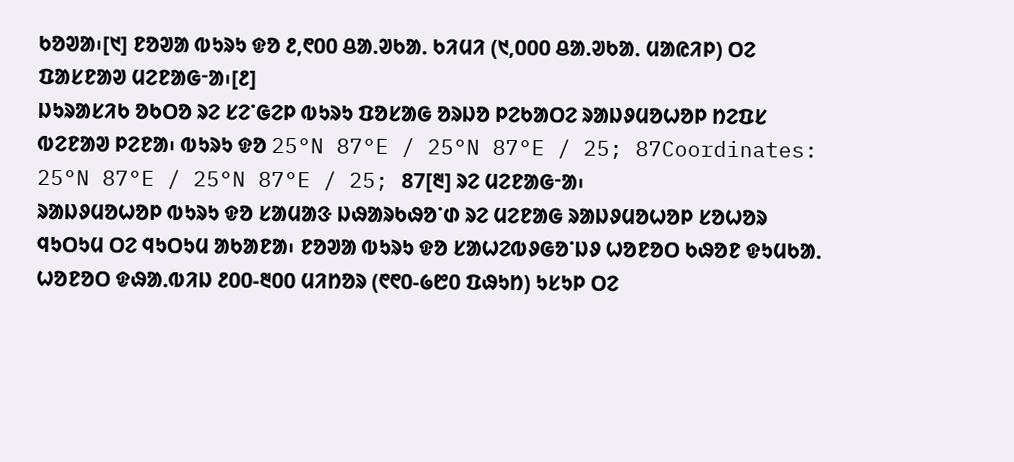ᱠᱚᱣᱟ᱾[᱑] ᱱᱚᱣᱟ ᱵᱩᱨᱩ ᱫᱚ ᱒,᱖᱐᱐ ᱪᱟᱹᱣᱠᱟᱹ ᱠᱤᱢᱤ (᱑,᱐᱐᱐ ᱪᱟᱹᱣᱠᱟᱹ ᱢᱟᱭᱤᱞ) ᱛᱮ ᱯᱟᱥᱱᱟᱣ ᱢᱮᱱᱟᱜᱼᱟ᱾[᱒]
ᱡᱩᱨᱟᱥᱤᱠ ᱚᱠᱛᱚ ᱨᱮ ᱥᱮᱸᱜᱮᱞ ᱵᱩᱨᱩ ᱯᱚᱥᱟᱜ ᱚᱨᱡᱚ ᱞᱮᱠᱟᱛᱮ ᱨᱟᱡᱽᱢᱚᱦᱚᱞ ᱴᱮᱯᱥ ᱵᱮᱱᱟᱣ ᱞᱮᱱᱟ᱾ ᱵᱩᱨᱩ ᱫᱚ 25°N 87°E / 25°N 87°E / 25; 87Coordinates: 25°N 87°E / 25°N 87°E / 25; 87[᱓] ᱨᱮ ᱢᱮᱱᱟᱜᱼᱟ᱾
ᱨᱟᱡᱽᱢᱚᱦᱚᱞ ᱵᱩᱨᱩ ᱫᱚ ᱥᱟᱢᱟᱝ ᱡᱷᱟᱨᱠᱷᱚᱸᱰ ᱨᱮ ᱢᱮᱱᱟᱜ ᱨᱟᱡᱽᱢᱚᱦᱚᱞ ᱥᱚᱦᱚᱨ ᱧᱩᱛᱩᱢ ᱛᱮ ᱧᱩᱛᱩᱢ ᱟᱠᱟᱱᱟ᱾ ᱱᱚᱣᱟ ᱵᱩᱨᱩ ᱫᱚ ᱥᱟᱦᱮᱵᱽᱜᱚᱸᱡᱽ ᱦᱚᱱᱚᱛ ᱠᱷᱚᱱ ᱫᱩᱢᱠᱟᱹ ᱦᱚᱱᱚᱛ ᱫᱷᱟᱹᱵᱤᱡ ᱒᱐᱐-᱓᱐᱐ ᱢᱤᱴᱚᱨ (᱖᱖᱐-᱙᱘᱐ ᱯᱷᱩᱴ) ᱩᱥᱩᱞ ᱛᱮ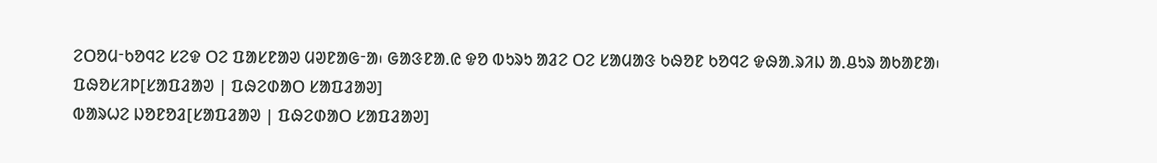ᱮᱛᱚᱢᱼᱠᱚᱧᱮ ᱥᱮᱫ ᱛᱮ ᱯᱟᱥᱱᱟᱣ ᱢᱣᱱᱟᱜᱼᱟ᱾ ᱜᱟᱝᱱᱟᱹᱭ ᱫᱚ ᱵᱩᱨᱩ ᱟᱲᱮ ᱛᱮ ᱥᱟᱢᱟᱝ ᱠᱷᱚᱱ ᱠᱚᱧᱮ ᱫᱷᱟᱹᱨᱤᱡ ᱟᱹᱪᱩᱨ ᱟᱠᱟᱱᱟ᱾
ᱯᱷᱚᱥᱤᱞ[ᱥᱟᱯᱲᱟᱣ | ᱯᱷᱮᱰᱟᱛ ᱥᱟᱯᱲᱟᱣ]
ᱵᱟᱨᱦᱮ ᱡᱚᱱᱚᱲ[ᱥᱟᱯᱲᱟᱣ | ᱯᱷᱮᱰᱟᱛ ᱥᱟᱯᱲᱟᱣ]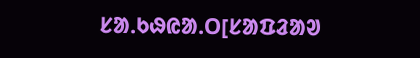ᱥᱟᱹᱠᱷᱭᱟᱹᱛ[ᱥᱟᱯᱲᱟᱣ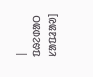| ᱯᱷᱮᱰᱟᱛ ᱥᱟᱯᱲᱟᱣ]